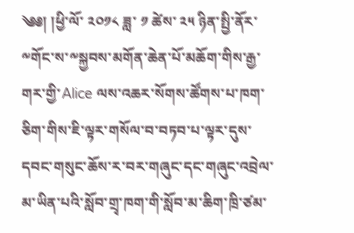༄༅། །ཕྱི་ལོ་ ༢༠༡༨ ཟླ་ ༡ ཚེས་ ༢༥ ཉིན་སྤྱི་ནོར་༸གོང་ས་༸སྐྱབས་མགོན་ཆེན་པོ་མཆོག་གིས་རྒྱ་གར་གྱི་Alice ལས་འཆར་སོགས་ཚོགས་པ་ཁག་ཅིག་གིས་ཇི་ལྟར་གསོལ་བ་བཏབ་པ་ལྟར་དུས་དབང་གསུང་ཆོས་ར་བར་གཞུང་དང་གཞུང་འབྲེལ་མ་ཡིན་པའི་སློབ་གྲྭ་ཁག་གི་སློབ་མ་ཆིག་ཁྲི་ཙམ་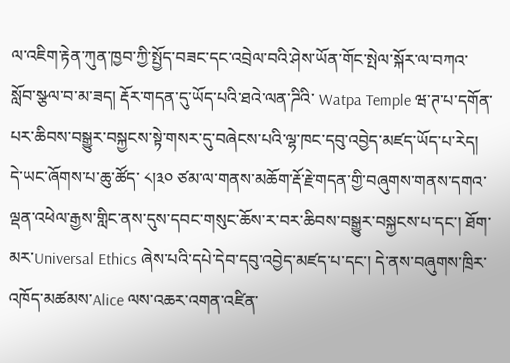ལ་འཇིག་རྟེན་ཀུན་ཁྱབ་ཀྱི་སྤྱོད་བཟང་དང་འབྲེལ་བའི་ཤེས་ཡོན་གོང་སྤེལ་སྐོར་ལ་བཀའ་སློབ་སྩལ་བ་མ་ཟད། རྡོར་གདན་དུ་ཡོད་པའི་ཐའེ་ལན་ཌིའི་ Watpa Temple ཝ་ཊ་པ་དགོན་པར་ཆིབས་བསྒྱུར་བསྐྱངས་སྟེ་གསར་དུ་བཞེངས་པའི་ལྷ་ཁང་དབུ་འབྱེད་མཛད་ཡོད་པ་རེད།
དེ་ཡང་ཞོགས་པ་ཆུ་ཚོད་ ༨།༣༠ ཙམ་ལ་གནས་མཆོག་རྡོ་རྗེ་གདན་གྱི་བཞུགས་གནས་དགའ་ལྡན་འཕེལ་རྒྱས་གླིང་ནས་དུས་དབང་གསུང་ཆོས་ར་བར་ཆིབས་བསྒྱུར་བསྐྱངས་པ་དང་། ཐོག་མར་Universal Ethics ཞེས་པའི་དཔེ་དེབ་དབུ་འབྱེད་མཛད་པ་དང་། དེ་ནས་བཞུགས་ཁྲིར་འཁོད་མཚམས་Alice ལས་འཆར་འགན་འཛིན་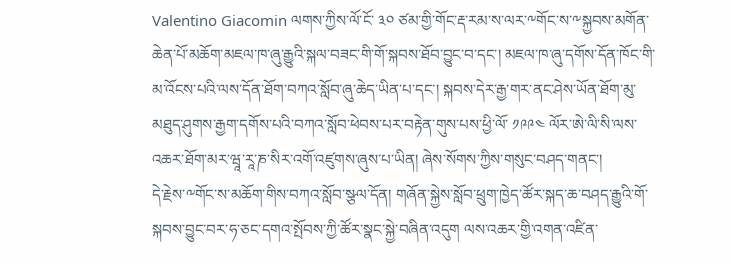Valentino Giacomin ལགས་ཀྱིས་ལོ་ངོ་ ༣༠ ཙམ་གྱི་གོང་རྡ་རམ་ས་ལར་༸གོང་ས་༸སྐྱབས་མགོན་ཆེན་པོ་མཆོག་མཇལ་ཁ་ཞུ་རྒྱུའི་སྐལ་བཟང་གི་གོ་སྐབས་ཐོབ་བྱུང་བ་དང་། མཇལ་ཁ་ཞུ་དགོས་དོན་ཁོང་གི་མ་འོངས་པའི་ལས་དོན་ཐོག་བཀའ་སློབ་ཞུ་ཆེད་ཡིན་པ་དང་། སྐབས་དེར་རྒྱ་གར་ནང་ཤེས་ཡོན་ཐོག་མུ་མཐུད་ཤུགས་རྒྱག་དགོས་པའི་བཀའ་སློབ་ཕེབས་པར་བརྟེན་གུས་པས་ཕྱི་ལོ་ ༡༩༩༤ ལོར་ཨེ་ལི་སི་ལས་འཆར་ཐོག་མར་ཝཱ་རཱ་ཎ་སིར་འགོ་འཛུགས་ཞུས་པ་ཡིན། ཞེས་སོགས་ཀྱིས་གསུང་བཤད་གནང་།
དེ་རྗེས་༸གོང་ས་མཆོག་གིས་བཀའ་སློབ་སྩལ་དོན། གཞོན་སྐྱེས་སློབ་ཕྲུག་ཁྱེད་ཚོར་སྐད་ཆ་བཤད་རྒྱུའི་གོ་སྐབས་བྱུང་བར་ཧ་ཅང་དགའ་སྤོབས་ཀྱི་ཚོར་སྣང་སྐྱེ་བཞིན་འདུག ལས་འཆར་གྱི་འགན་འཛིན་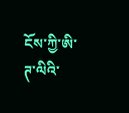ངོས་ཀྱི་ཨི་ཊ་ལིའི་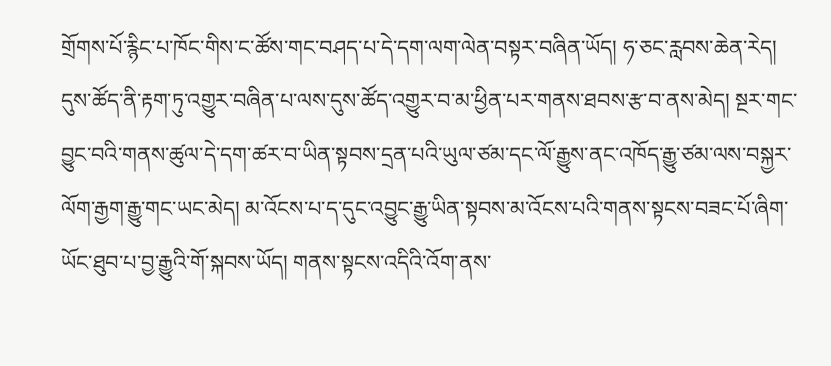གྲོགས་པོ་རྙིང་པ་ཁོང་གིས་ང་ཚོས་གང་བཤད་པ་དེ་དག་ལག་ལེན་བསྟར་བཞིན་ཡོད། ཧ་ཅང་རླབས་ཆེན་རེད། དུས་ཚོད་ནི་རྟག་ཏུ་འགྱུར་བཞིན་པ་ལས་དུས་ཚོད་འགྱུར་བ་མ་ཕྱིན་པར་གནས་ཐབས་རྩ་བ་ནས་མེད། སྔར་གང་བྱུང་བའི་གནས་ཚུལ་དེ་དག་ཚར་བ་ཡིན་སྟབས་དྲན་པའི་ཡུལ་ཙམ་དང་ལོ་རྒྱུས་ནང་འཁོད་རྒྱུ་ཙམ་ལས་བསྐྱར་ལོག་རྒྱག་རྒྱུ་གང་ཡང་མེད། མ་འོངས་པ་ད་དུང་འབྱུང་རྒྱུ་ཡིན་སྟབས་མ་འོངས་པའི་གནས་སྟངས་བཟང་པོ་ཞིག་ཡོང་ཐུབ་པ་བྱ་རྒྱུའི་གོ་སྐབས་ཡོད། གནས་སྟངས་འདིའི་འོག་ནས་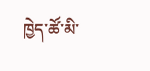ཁྱེད་ཚོ་མི་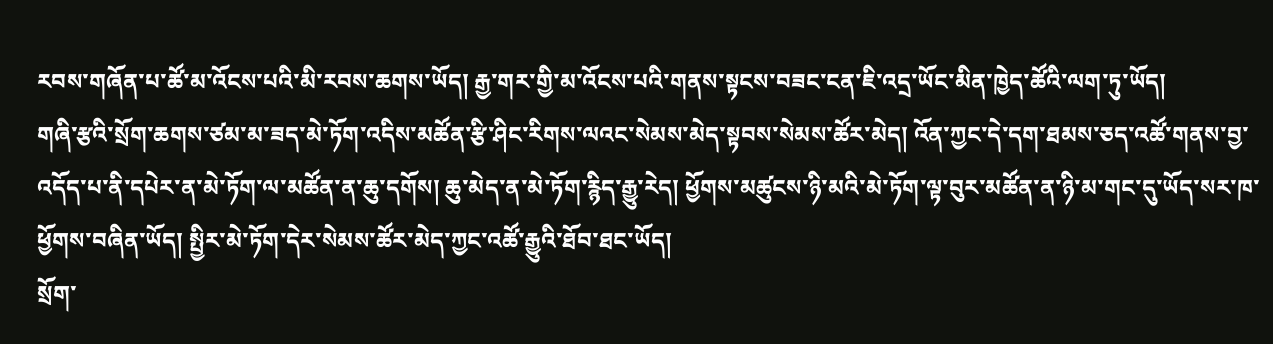རབས་གཞོན་པ་ཚོ་མ་འོངས་པའི་མི་རབས་ཆགས་ཡོད། རྒྱ་གར་གྱི་མ་འོངས་པའི་གནས་སྟངས་བཟང་ངན་ཇི་འདྲ་ཡོང་མིན་ཁྱེད་ཚོའི་ལག་ཏུ་ཡོད།
གཞི་རྩའི་སྲོག་ཆགས་ཙམ་མ་ཟད་མེ་ཏོག་འདིས་མཚོན་རྩི་ཤིང་རིགས་ལའང་སེམས་མེད་སྟབས་སེམས་ཚོར་མེད། འོན་ཀྱང་དེ་དག་ཐམས་ཅད་འཚོ་གནས་བྱ་འདོད་པ་ནི་དཔེར་ན་མེ་ཏོག་ལ་མཚོན་ན་ཆུ་དགོས། ཆུ་མེད་ན་མེ་ཏོག་རྙིད་རྒྱུ་རེད། ཕྱོགས་མཚུངས་ཉི་མའི་མེ་ཏོག་ལྟ་བུར་མཚོན་ན་ཉི་མ་གང་དུ་ཡོད་སར་ཁ་ཕྱོགས་བཞིན་ཡོད། སྤྱིར་མེ་ཏོག་དེར་སེམས་ཚོར་མེད་ཀྱང་འཚོ་རྒྱུའི་ཐོབ་ཐང་ཡོད།
སྲོག་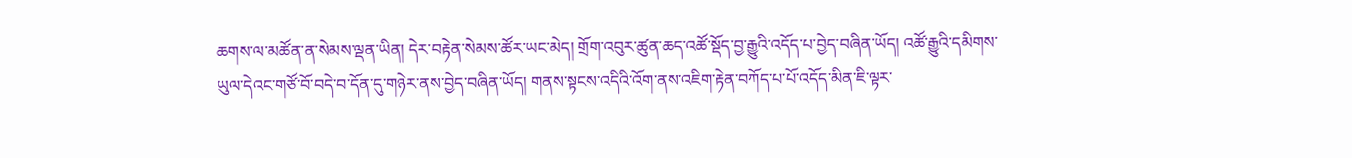ཆགས་ལ་མཚོན་ན་སེམས་ལྡན་ཡིན། དེར་བརྟེན་སེམས་ཚོར་ཡང་མེད། གྲོག་འབུར་ཚུན་ཆད་འཚོ་སྡོད་བྱ་རྒྱུའི་འདོད་པ་བྱེད་བཞིན་ཡོད། འཚོ་རྒྱུའི་དམིགས་ཡུལ་དེའང་གཙོ་བོ་བདེ་བ་དོན་དུ་གཉེར་ནས་བྱེད་བཞིན་ཡོད། གནས་སྟངས་འདིའི་འོག་ནས་འཇིག་རྟེན་བཀོད་པ་པོ་འདོད་མིན་ཇི་ལྟར་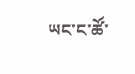ཡང་ང་ཚོ་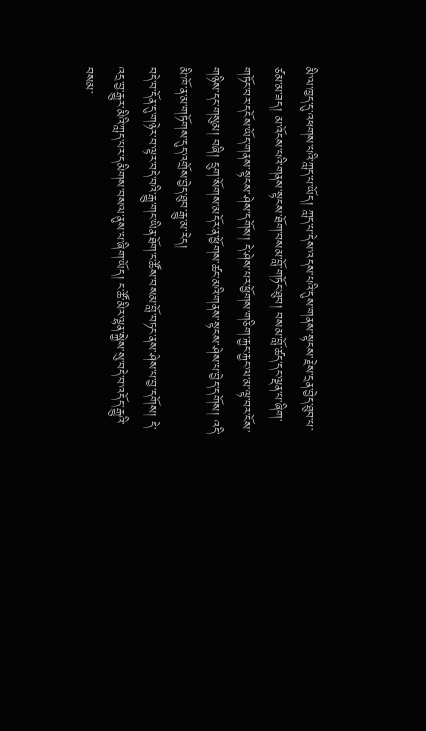མི་ལ་ཁྱད་དུ་འཕགས་པའི་ཀླད་པ་ཡོད། ཀླད་པ་དེས་འདས་པའི་དུས་གནས་སྟངས་རྗེས་དྲན་བྱེད་ཐུབ་པ་ཙམ་མ་ཟད། མ་འོངས་པའི་གནས་སྟངས་ཐོག་བསམ་བློ་གཏོང་ཐུབ། བསམ་བློ་ཚད་དང་ལྡན་པ་ཞིག་གཏོང་བར་དངོས་ཡོད་གནས་སྟངས་ཤེས་དགོས། དེ་ཤེས་པར་ཕྱོགས་གཅིག་རྐྱང་རྐྱང་ལ་མ་ལྟ་བར་ངོས་གཉིས་དང་གསུམ། བཞི། དྲུག་སོགས་མདོར་ན་ཕྱོགས་ཚང་མའི་གནས་སྟངས་ཤེས་པ་བྱེད་དགོས། འདི་མི་ཁོ་ན་མ་གཏོགས་དུད་འགྲོས་བྱེད་ཐུབ་རྒྱུ་མ་རེད།
བདེ་བ་དོན་དུ་གཉེར་བ་ལྟར་བདེ་བའི་རྒྱུ་གང་ཡིན་ཐོག་ང་ཚོས་བསམ་བློ་བཏང་ནས་ཤེས་པ་བྱ་དགོས། དེ་འདྲ་བྱ་རྒྱུར་མིའི་ཀླད་པར་དམིགས་བསལ་ནུས་པ་ཞིག་ཡོད། ང་ཚོ་མིར་ལྷན་སྐྱེས་སུ་བདེ་བ་འདོད་རྒྱུའི་བསམ་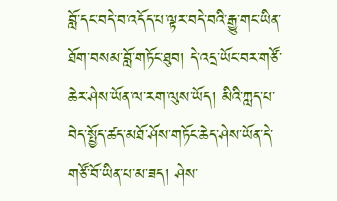བློ་དང་བདེ་བ་འདོད་པ་ལྟར་བདེ་བའི་རྒྱུ་གང་ཡིན་ཐོག་བསམ་བློ་གཏོང་ཐུབ། དེ་འདྲ་ཡོང་བར་གཙོ་ཆེར་ཤེས་ཡོན་ལ་རག་ལུས་ཡོད། མིའི་ཀླད་པ་བེད་སྤྱོད་ཚད་མཐོ་ཤོས་གཏོང་ཆེད་ཤེས་ཡོན་དེ་གཙོ་བོ་ཡིན་པ་མ་ཟད། ཤེས་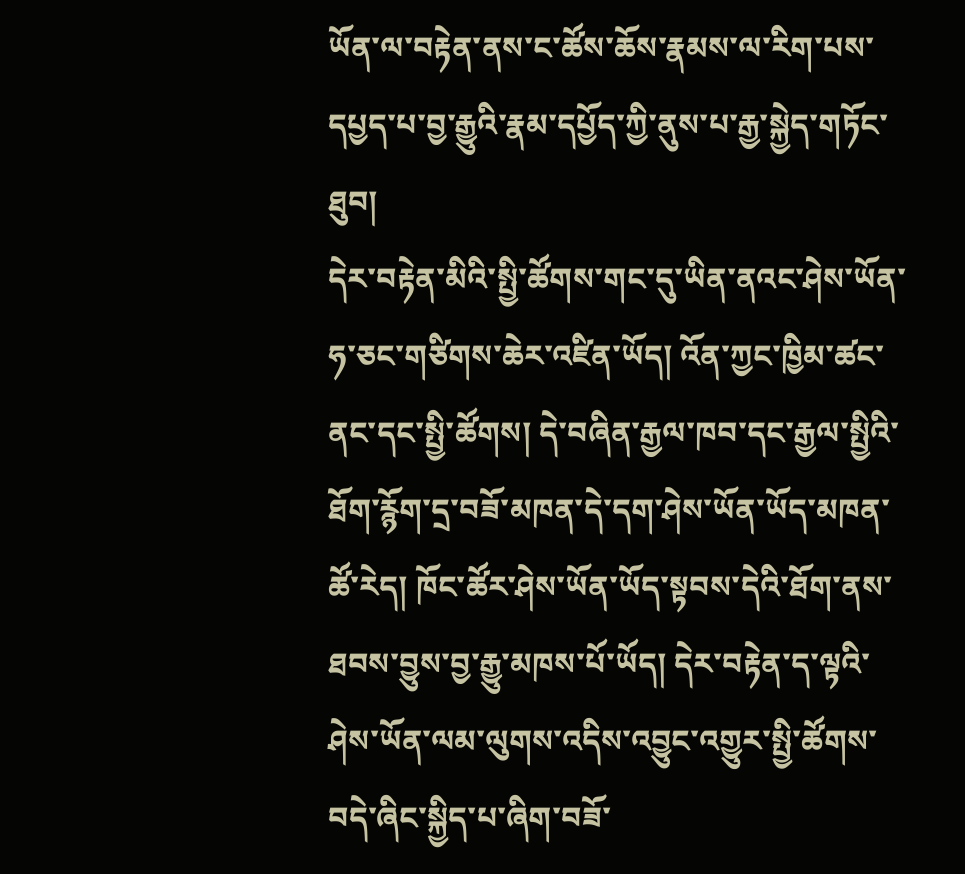ཡོན་ལ་བརྟེན་ནས་ང་ཚོས་ཆོས་རྣམས་ལ་རིག་པས་དཔྱད་པ་བྱ་རྒྱུའི་རྣམ་དཔྱོད་ཀྱི་ནུས་པ་རྒྱ་སྐྱེད་གཏོང་ཐུབ།
དེར་བརྟེན་མིའི་སྤྱི་ཚོགས་གང་དུ་ཡིན་ནའང་ཤེས་ཡོན་ཧ་ཅང་གཙིགས་ཆེར་འཛིན་ཡོད། འོན་ཀྱང་ཁྱིམ་ཚང་ནང་དང་སྤྱི་ཚོགས། དེ་བཞིན་རྒྱལ་ཁབ་དང་རྒྱལ་སྤྱིའི་ཐོག་རྙོག་དྲ་བཟོ་མཁན་དེ་དག་ཤེས་ཡོན་ཡོད་མཁན་ཚོ་རེད། ཁོང་ཚོར་ཤེས་ཡོན་ཡོད་སྟབས་དེའི་ཐོག་ནས་ཐབས་བྱུས་བྱ་རྒྱུ་མཁས་པོ་ཡོད། དེར་བརྟེན་ད་ལྟའི་ཤེས་ཡོན་ལམ་ལུགས་འདིས་འབྱུང་འགྱུར་སྤྱི་ཚོགས་བདེ་ཞིང་སྐྱིད་པ་ཞིག་བཟོ་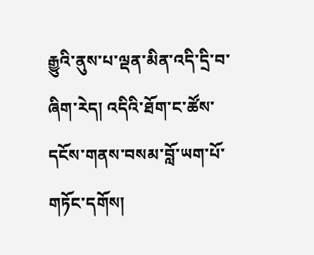རྒྱུའི་ནུས་པ་ལྡན་མིན་འདི་དྲི་བ་ཞིག་རེད། འདིའི་ཐོག་ང་ཚོས་དངོས་གནས་བསམ་བློ་ཡག་པོ་གཏོང་དགོས།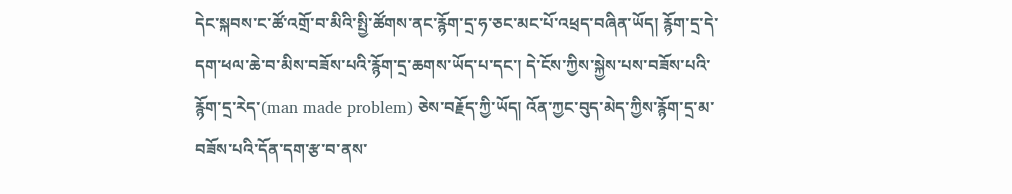དེང་སྐབས་ང་ཚོ་འགྲོ་བ་མིའི་སྤྱི་ཚོགས་ནང་རྙོག་དྲ་ཧ་ཅང་མང་པོ་འཕྲད་བཞིན་ཡོད། རྙོག་དྲ་དེ་དག་ཕལ་ཆེ་བ་མིས་བཟོས་པའི་རྙོག་དྲ་ཆགས་ཡོད་པ་དང་། དེ་ངོས་ཀྱིས་སྐྱེས་པས་བཟོས་པའི་རྙོག་དྲ་རེད་(man made problem) ཅེས་བརྗོད་ཀྱི་ཡོད། འོན་ཀྱང་བུད་མེད་ཀྱིས་རྙོག་དྲ་མ་བཟོས་པའི་དོན་དག་རྩ་བ་ནས་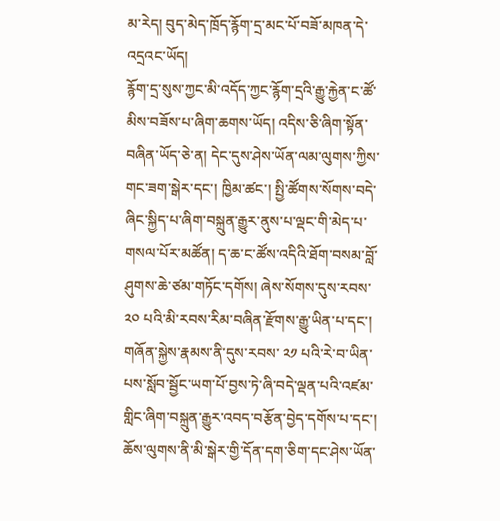མ་རེད། བུད་མེད་ཁྲོད་རྙོག་དྲ་མང་པོ་བཟོ་མཁན་དེ་འདྲའང་ཡོད།
རྙོག་དྲ་སུས་ཀྱང་མི་འདོད་ཀྱང་རྙོག་དྲའི་རྒྱུ་རྐྱེན་ང་ཚོ་མིས་བཟོས་པ་ཞིག་ཆགས་ཡོད། འདིས་ཅི་ཞིག་སྟོན་བཞིན་ཡོད་ཅེ་ན། དེང་དུས་ཤེས་ཡོན་ལམ་ལུགས་ཀྱིས་གང་ཟག་སྒེར་དང་། ཁྱིམ་ཚང་། སྤྱི་ཚོགས་སོགས་བདེ་ཞིང་སྐྱིད་པ་ཞིག་བསྐྲུན་རྒྱུར་ནུས་པ་ལྡང་གི་མེད་པ་གསལ་པོར་མཚོན། ད་ཆ་ང་ཚོས་འདིའི་ཐོག་བསམ་བློ་ཤུགས་ཆེ་ཙམ་གཏོང་དགོས། ཞེས་སོགས་དུས་རབས་ ༢༠ པའི་མི་རབས་རིམ་བཞིན་རྫོགས་རྒྱུ་ཡིན་པ་དང་། གཞོན་སྐྱེས་རྣམས་ནི་དུས་རབས་ ༢༡ པའི་རེ་བ་ཡིན་པས་སློབ་སྦྱོང་ཡག་པོ་བྱས་ཏེ་ཞི་བདེ་ལྡན་པའི་འཛམ་གླིང་ཞིག་བསྐྲུན་རྒྱུར་འབད་བརྩོན་བྱེད་དགོས་པ་དང་། ཆོས་ལུགས་ནི་མི་སྒེར་གྱི་དོན་དག་ཅིག་དང་ཤེས་ཡོན་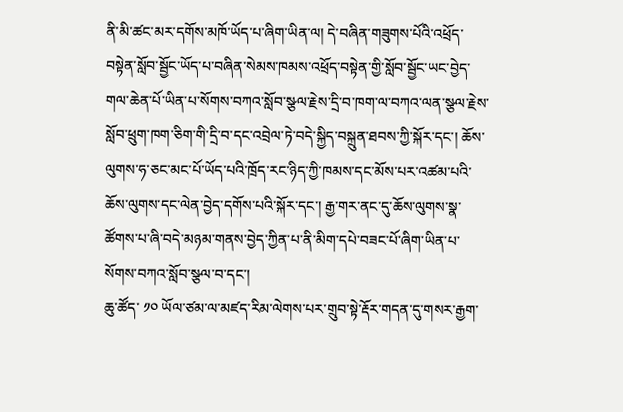ནི་མི་ཚང་མར་དགོས་མཁོ་ཡོད་པ་ཞིག་ཡིན་ལ། དེ་བཞིན་གཟུགས་པོའི་འཕྲོད་བསྟེན་སློབ་སྦྱོང་ཡོད་པ་བཞིན་སེམས་ཁམས་འཕྲོད་བསྟེན་གྱི་སློབ་སྦྱོང་ཡང་བྱེད་གལ་ཆེན་པོ་ཡིན་པ་སོགས་བཀའ་སློབ་སྩལ་རྗེས་དྲི་བ་ཁག་ལ་བཀའ་ལན་སྩལ་རྗེས་སློབ་ཕྲུག་ཁག་ཅིག་གི་དྲི་བ་དང་འབྲེལ་ཏེ་བདེ་སྐྱིད་བསྐྲུན་ཐབས་ཀྱི་སྐོར་དང་། ཆོས་ལུགས་ཧ་ཅང་མང་པོ་ཡོད་པའི་ཁྲོད་རང་ཉིད་ཀྱི་ཁམས་དང་མོས་པར་འཚམ་པའི་ཆོས་ལུགས་དང་ལེན་བྱེད་དགོས་པའི་སྐོར་དང་། རྒྱ་གར་ནང་དུ་ཆོས་ལུགས་སྣ་ཚོགས་པ་ཞི་བདེ་མཉམ་གནས་བྱེད་ཀྱིན་པ་ནི་མིག་དཔེ་བཟང་པོ་ཞིག་ཡིན་པ་སོགས་བཀའ་སློབ་སྩལ་བ་དང་།
ཆུ་ཚོད་ ༡༠ ཡོལ་ཙམ་ལ་མཛད་རིམ་ལེགས་པར་གྲུབ་སྟེ་རྡོར་གདན་དུ་གསར་རྒྱག་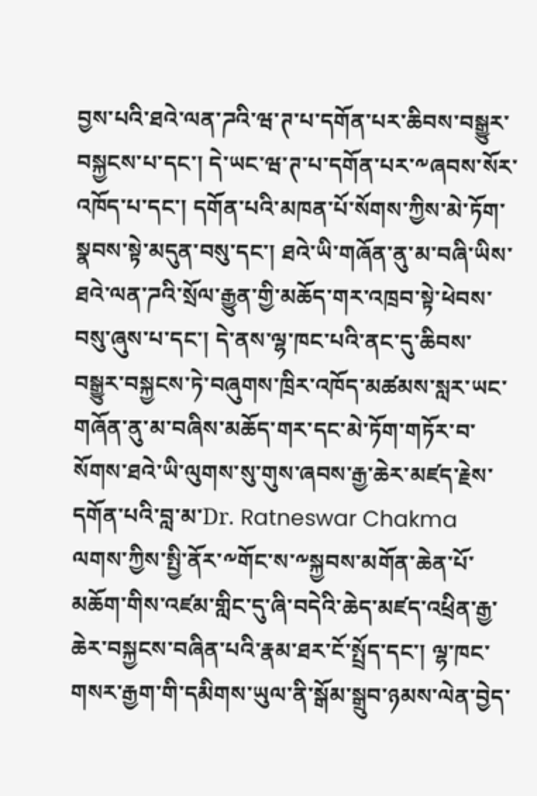བྱས་པའི་ཐའེ་ལན་ཌའི་ཝ་ཊ་པ་དགོན་པར་ཆིབས་བསྒྱུར་བསྐྱངས་པ་དང་། དེ་ཡང་ཝ་ཊ་པ་དགོན་པར་༸ཞབས་སོར་འཁོད་པ་དང་། དགོན་པའི་མཁན་པོ་སོགས་ཀྱིས་མེ་ཏོག་སྣབས་སྟེ་མདུན་བསུ་དང་། ཐའེ་ཡི་གཞོན་ནུ་མ་བཞི་ཡིས་ཐའེ་ལན་ཌའི་སྲོལ་རྒྱུན་གྱི་མཆོད་གར་འཁྲབ་སྟེ་ཕེབས་བསུ་ཞུས་པ་དང་། དེ་ནས་ལྷ་ཁང་པའི་ནང་དུ་ཆིབས་བསྒྱུར་བསྐྱངས་ཏེ་བཞུགས་ཁྲིར་འཁོད་མཚམས་སླར་ཡང་གཞོན་ནུ་མ་བཞིས་མཆོད་གར་དང་མེ་ཏོག་གཏོར་བ་སོགས་ཐའེ་ཡི་ལུགས་སུ་གུས་ཞབས་རྒྱ་ཆེར་མཛད་རྗེས་དགོན་པའི་བླ་མ་Dr. Ratneswar Chakma ལགས་ཀྱིས་སྤྱི་ནོར་༸གོང་ས་༸སྐྱབས་མགོན་ཆེན་པོ་མཆོག་གིས་འཛམ་གླིང་དུ་ཞི་བདེའི་ཆེད་མཛད་འཕྲིན་རྒྱ་ཆེར་བསྐྱངས་བཞིན་པའི་རྣམ་ཐར་ངོ་སྤྲོད་དང་། ལྷ་ཁང་གསར་རྒྱག་གི་དམིགས་ཡུལ་ནི་སྒོམ་སྒྲུབ་ཉམས་ལེན་བྱེད་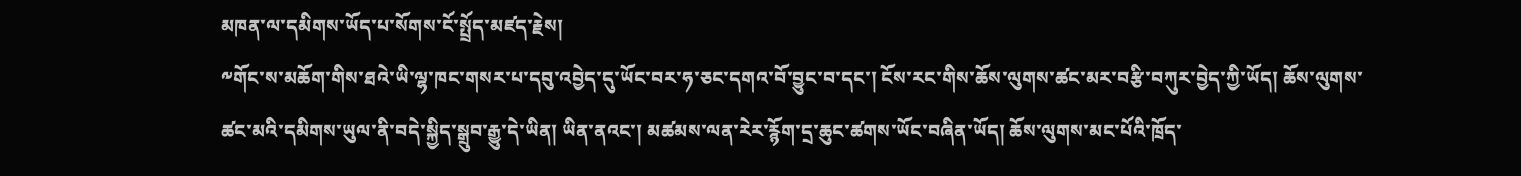མཁན་ལ་དམིགས་ཡོད་པ་སོགས་ངོ་སྤྲོད་མཛད་རྗེས།
༸གོང་ས་མཆོག་གིས་ཐའེ་ཡི་ལྷ་ཁང་གསར་པ་དབུ་འབྱེད་དུ་ཡོང་བར་ཧ་ཅང་དགའ་བོ་བྱུང་བ་དང་། ངོས་རང་གིས་ཆོས་ལུགས་ཚང་མར་བརྩི་བཀུར་བྱེད་ཀྱི་ཡོད། ཆོས་ལུགས་ཚང་མའི་དམིགས་ཡུལ་ནི་བདེ་སྐྱིད་སྒྲུབ་རྒྱུ་དེ་ཡིན། ཡིན་ནའང་། མཚམས་ལན་རེར་རྙོག་དྲ་ཆུང་ཚགས་ཡོང་བཞིན་ཡོད། ཆོས་ལུགས་མང་པོའི་ཁྲོད་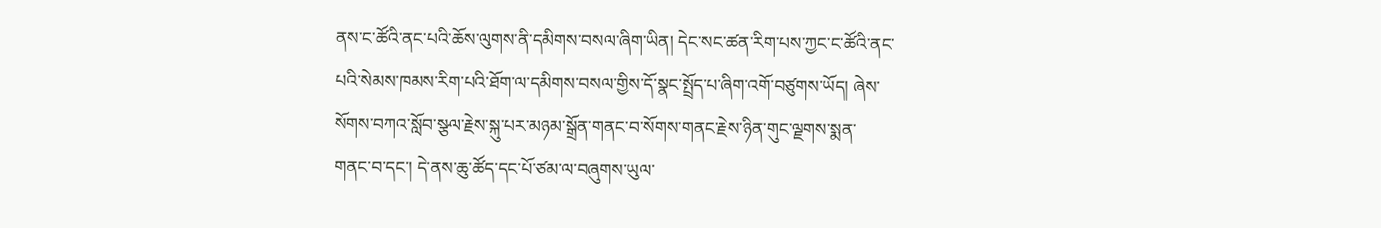ནས་ང་ཚོའི་ནང་པའི་ཆོས་ལུགས་ནི་དམིགས་བསལ་ཞིག་ཡིན། དེང་སང་ཚན་རིག་པས་ཀྱང་ང་ཚོའི་ནང་པའི་སེམས་ཁམས་རིག་པའི་ཐོག་ལ་དམིགས་བསལ་གྱིས་དོ་སྣང་སྤྲོད་པ་ཞིག་འགོ་བཙུགས་ཡོད། ཞེས་སོགས་བཀའ་སློབ་སྩལ་རྗེས་སྐུ་པར་མཉམ་སྒྲོན་གནང་བ་སོགས་གནང་རྗེས་ཉིན་གུང་ལྗགས་སྨན་གནང་བ་དང་། དེ་ནས་ཆུ་ཚོད་དང་པོ་ཙམ་ལ་བཞུགས་ཡུལ་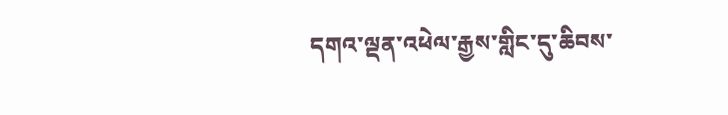དགའ་ལྡན་འཕེལ་རྒྱས་གླིང་དུ་ཆིབས་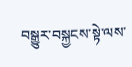བསྒྱུར་བསྐྱངས་སྟེ་ལས་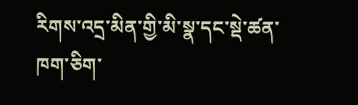རིགས་འདྲ་མིན་གྱི་མི་སྣ་དང་སྡེ་ཚན་ཁག་ཅིག་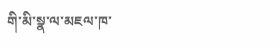གི་མི་སྣ་ལ་མཇལ་ཁ་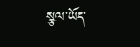སྩལ་ཡོད་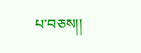པ་བཅས།།